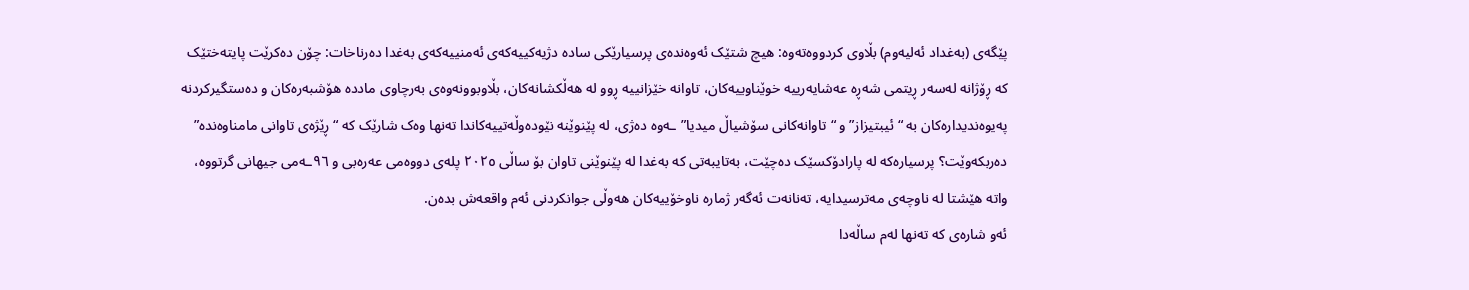پێگەى (بەغداد ئەلیەوم) بڵاوی کردووەتەوە: هیچ شتێک ئەوەندەی پرسیارێکی سادە دژیەکییەکەى ئەمنییەکەی بەغدا دەرناخات: چۆن دەکرێت پایتەختێک کە ڕۆژانە لەسەر ڕیتمی شەڕە عەشایەرییە خوێناوییەکان، تاوانە خێزانییە ڕوو لە هەڵکشانەکان، بڵاوبوونەوەی بەرچاوی ماددە هۆشبەرەکان و دەستگیرکردنە پەیوەندیدارەکان بە “ئیبتیزاز” و “تاوانەکانی سۆشیاڵ میدیا”ـەوە دەژی، لە پێنوێنە نێودەوڵەتییەکاندا تەنها وەک شارێک کە “ڕێژەی تاوانی مامناوەندە” دەربکەوێت؟ پرسیارەکە لە پارادۆکسێک دەچێت، بەتایبەتی کە بەغدا لە پێنوێنی تاوان بۆ ساڵی ٢٠٢٥ پلەی دووەمی عەرەبی و ٩٦ـەمی جیهانی گرتووە، واتە هێشتا لە ناوچەی مەترسیدایە، تەنانەت ئەگەر ژمارە ناوخۆییەکان هەوڵی جوانکردنی ئەم واقعەش بدەن.
ئەو شارەی کە تەنها لەم ساڵەدا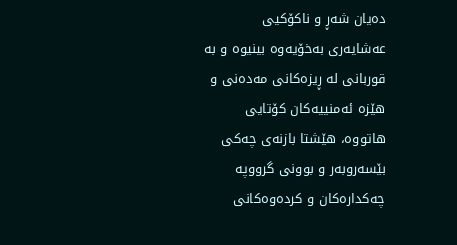دەیان شەڕ و ناکۆکیی عەشایەری بەخۆیەوە بینیوە و بە قوربانی لە ڕیزەکانی مەدەنی و هێزە ئەمنییەکان کۆتایی هاتووە، هێشتا بازنەی چەکی بێسەروبەر و بوونی گرووپە چەکدارەکان و کردەوەکانی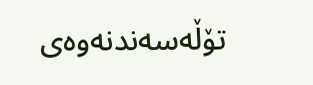تۆڵەسەندنەوەی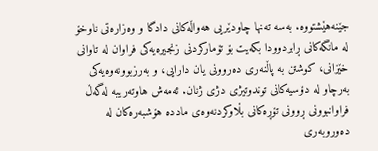جێنەهێشتووە. بەسە تەنها چاودێریی هەواڵەکانی دادگا و وەزارەتی ناوخۆ لە مانگەکانی ڕابردوودا بکەیت بۆ تۆمارکردنی زنجیرەیەکی فراوان لە تاوانی خێزانی، کوشتن بە پاڵنەری دەروونی یان دارایی، و بەرزبوونەوەیەکی بەرچاو لە دۆسیەکانی توندوتیژی دژی ژنان. ئەمەش هاوتەریبە لەگەڵ فراوانبوونی ڕوونی تۆڕەکانی بڵاوکردنەوەی ماددە هۆشبەرەکان لە دەوروبەری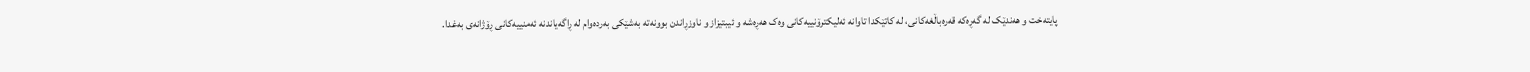پایتەخت و هەندێک لە گەڕەکە قەرەباڵغەکانی، لە کاتێکدا تاوانە ئەلیکترۆنییەکانی وەک هەڕەشە و ئیبتیزاز و ناوزڕاندن بوونەتە بەشێکی بەردەوام لە ڕاگەیاندنە ئەمنییەکانی ڕۆژانەی بەغدا.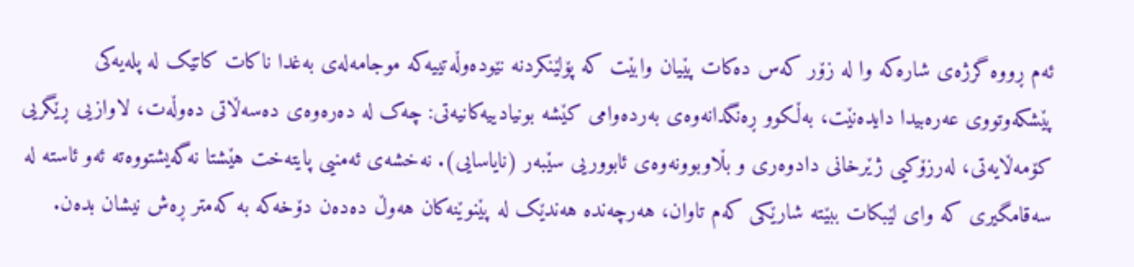ئەم ڕووە گرژەی شارەکە وا لە زۆر کەس دەکات پێیان وابێت کە پۆلێنکردنە نێودەوڵەتییەکە موجامەلەی بەغدا ناکات کاتێک لە پلەیەکی پێشکەوتووی عەرەبیدا دایدەنێت، بەڵکوو ڕەنگدانەوەی بەردەوامی کێشە بونیادییەکانیەتی: چەک لە دەرەوەی دەسەڵاتی دەوڵەت، لاوازیی ڕێگریی کۆمەڵایەتی، لەرزۆکیی ژێرخانی دادوەری و بڵاوبوونەوەی ئابووریی سێبەر (نایاسایی). نەخشەی ئەمنیی پایتەخت هێشتا نەگەیشتووەتە ئەو ئاستە لە سەقامگیری کە وای لێبکات ببێتە شارێکی کەم تاوان، هەرچەندە هەندێک لە پێنوێنەکان هەوڵ دەدەن دۆخەکە بە کەمتر ڕەش نیشان بدەن.